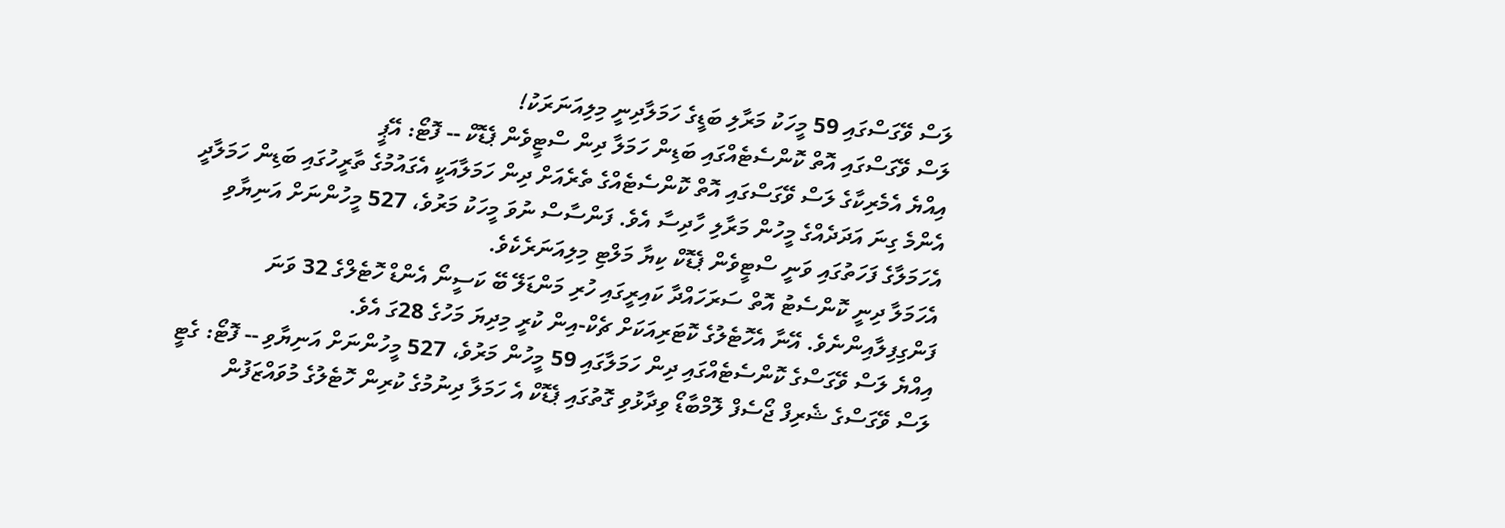ލަސް ވޭގަސްގައި 59 މީހަކު މަރާލި ބަޑީގެ ހަމަލާދިނީ މިލިއަނަރަކު!
ލަސް ވޭގަސްގައި އޮތް ކޮންސެޓެއްގައި ބަޑިން ހަމަލާ ދިން ސްޓީވެން ޕެޑޮކް -- ފޮޓޯ: އޭޕީ
އިއްޔެ އެމެރިކާގެ ލަސް ވޭގަސްގައި އޮތް ކޮންސެޓެއްގެ ތެރެއަށް ދިން ހަމަލާއަކީ އެގައުމުގެ ތާރީހުގައި ބަޑިން ހަމަލާދީ އެންމެ ގިނަ އަދަދެއްގެ މީހުން މަރާލި ހާދިސާ އެވެ. ފަންސާސް ނުވަ މީހަކު މަރުވެ، 527 މީހުންނަށް އަނިޔާވި އެހަމަލާގެ ފަހަތުގައި ވަނީ ސްޓީވެން ޕެޑޮކް ކިޔާ މަލްޓި މިލިއަނަރެކެވެ.
އެހަމަލާ ދިނީ ކޮންސެޓު އޮތް ސަރަހައްދާ ކައިރީގައި ހުރި މަންޑަލޭ ބޭ ކަސީނޯ އެންޑް ހޮޓެލްގެ 32 ވަނަ ފަންގިފިލާއިންނެވެ. އޭނާ އެހޮޓެލުގެ ކޮޓަރިއަކަށް ޗެކް-އިން ކުރީ މިދިޔަ މަހުގެ 28ގަ އެވެ.
އިއްޔެ ލަސް ވޭގަސްގެ ކޮންސެޓެއްގައި ދިން ހަމަލާގައި 59 މީހުން މަރުވެ، 527 މީހުންނަށް އަނިޔާވި -- ފޮޓޯ: ގެޓީ
ލަސް ވޭގަސްގެ ޝެރިފް ޖޯސެފް ލޮމްބާޑޯ ވިދާޅުވި ގޮތުގައި ޕެޑޮކް އެ ހަމަލާ ދިނުމުގެ ކުރިން ހޮޓެލުގެ މުވައްޒަފުން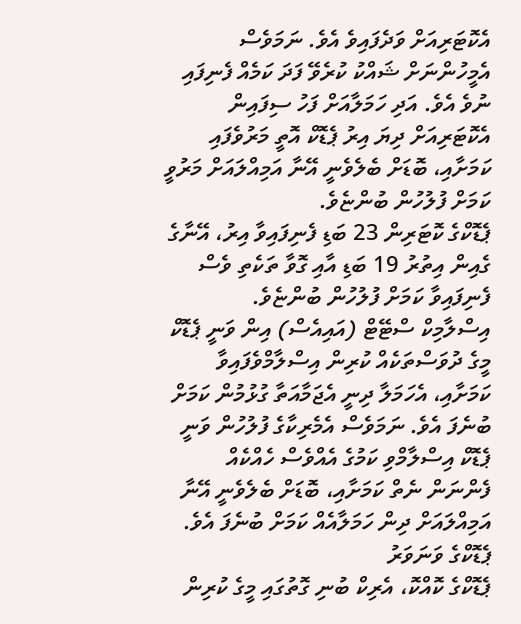އެކޮޓަރިއަށް ވަދެފައިވެ އެވެ. ނަމަވެސް އެމީހުންނަށް ޝައްކު ކުރެވޭ ފަދަ ކަމެއް ފެނިފައި ނުވެ އެވެ. އަދި ހަމަލާއަށް ފަހު ސިފައިން އެކޮޓަރިއަށް ދިޔަ އިރު ޕެޑޮކް އޮތީ މަރުވެފައި ކަމަށާއި، ބޮޑަށް ބެލެވެނީ އޭނާ އަމިއްލައަށް މަރުވީ ކަމަށް ފުލުހުން ބުންޏެވެ.
ޕެޑޮކްގެ ކޮޓަރިން 23 ބަޑި ފެނިފައިވާ އިރު، އޭނާގެ ގެއިން އިތުރު 19 ބަޑި އާއި ގޮވާ ތަކެތި ވެސް ފެނިފައިވާ ކަމަށް ފުލުހުން ބުންޏެވެ.
އިސްލާމިކް ސްޓޭޓް (އައިއެސް) އިން ވަނީ ޕެޑޮކް މީގެ ދުވަސްތަކެއް ކުރިން އިސްލާމްވެފައިވާ ކަމަށާއި، އެހަމަލާ ދިނީ އެޖަމާއަތާ ގުޅުމުން ކަމަށް ބުނެފަ އެވެ. ނަމަވެސް އެމެރިކާގެ ފުލުހުން ވަނީ ޕެޑޮކް އިސްލާމްވި ކަމުގެ އެއްވެސް ހެއްކެއް ފެންނަން ނެތް ކަމަށާއި، ބޮޑަށް ބެލެވެނީ އޭނާ އަމިއްލައަށް ދިން ހަމަލާއެއް ކަމަށް ބުނެފަ އެވެ.
ޕެޑޮކްގެ ވަނަވަރު
ޕެޑޮކްގެ ކޮއްކޮ، އެރިކް ބުނި ގޮތުގައި މީގެ ކުރިން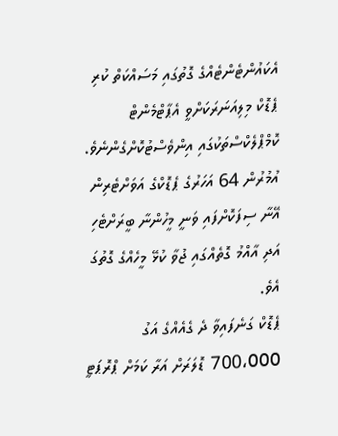އެކައުންޓެންޓެއްގެ ގޮތުގައި މަސައްކަތް ކުރި ޕެޑޮކް މިލިއަނަރަކަށްވީ އެޕާޓްމެންޓް ކޮމްޕްލެކްސްތަކުގައި އިންވެސްޓުކޮށްގެންނެވެ. އުމުރުން 64 އަހަރުގެ ޕެޑޮކްގެ އަވަށްޓެރިން އޭނާ ސިފަކޮށްފައި ވަނީ މީހުންނާ ބީރަށްޓެހި އަދި އާއްމު ގޮތެއްގައި ޖުވާ ކުޅޭ މީހެއްގެ ގޮތުގަ އެވެ.
ޕެޑޮކް ގަނެފައިވާ ދެ ގެއެއްގެ އަގު 700،000 ޑޮލަރަށް އަރާ ކަމަށް ޕްރޮޕަޓީ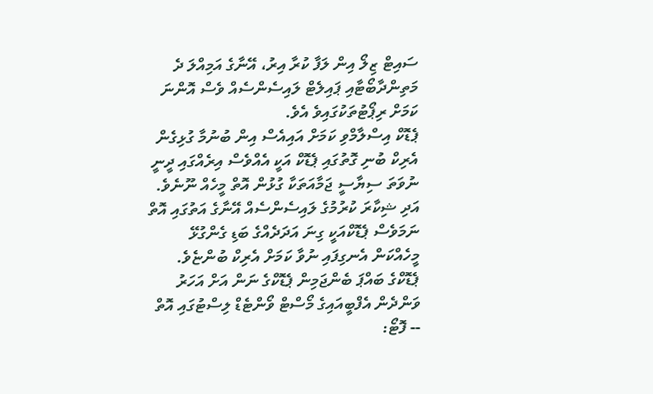ސައިޓް ޒިލޯ އިން ލަފާ ކުރާ އިރު، އޭނާގެ އަމިއްލަ ދެ މަތިންދާބޯޓާއި ޕައިލެޓް ލައިސެންސެއް ވެސް އޮންނަ ކަމަށް ރިޕޯޓުތަކުގައިވެ އެވެ.
ޕެޑޮކް އިސްލާމްވި ކަމަށް އައިއެސް އިން ބުނުމާ ގުޅިގެން އެރިކް ބުނި ގޮތުގައި ޕެޑޮކް އަކީ އެއްވެސް އިރެއްގައި ދީނީ ނުވަތަ ސިޔާސީ ޖަމާއަތަކާ ގުޅުން އޮތް މީހެއް ނޫނެވެ. އަދި ޝިކާރަ ކުރުމުގެ ލައިސެންސެއް އޭނާގެ އަތުގައި އޮތް ނަމަވެސް ޕެޑޮކްއަކީ ގިނަ އަދަދެއްގެ ބަޑި ގެންގުޅޭ މީހެއްކަން އެނގިފައި ނުވާ ކަމަށް އެރިކް ބުންޏެވެ.
ޕެޑޮކްގެ ބައްޕަ ބެންޖަމިން ޕެޑޮކްގެ ނަން އަށް އަހަރު ވަންދެން އެފްބީއައިގެ މޯސްޓް ވޯންޓެޑް ލިސްޓުގައި އޮތް -- ފޮޓޯ: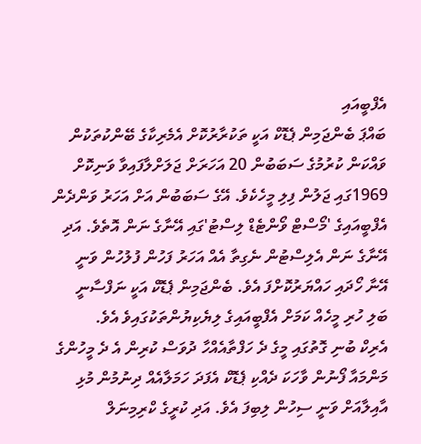އެފްބީއައި
ބައްޕަ ބެންޖަމިން ޕެޑޮކް އަކީ ތަކުރާރުކޮށް އެމެރިކާގެ ބޭންކުތަކުން ވައްކަން ކުރުމުގެ ސަބަބުން 20 އަހަރަށް ޖަލަށްލާފައިވާ ވަނިކޮށް 1969ގައި ޖަލުން ފިލި މީހެކެވެ. އޭގެ ސަބަބުން އަށް އަހަރު ވަންދެން އެފްބީއައިގެ 'މޯސްޓް ވޯންޓެޑް ލިސްޓު'ގައި އޭނާގެ ނަން އޮތެވެ. އަދި އޭނާގެ ނަން އެލިސްޓުން ނެގިތާ އެއް އަހަރު ފަހުން ފުލުހުން ވަނީ އޭނާ ހޯދައި ހައްޔަރުކޮށްފަ އެވެ. ބެންޖަމިން ޕެޑޮކް އަކީ ނަފްސާނީ ބަލި ހުރި މީހެއް ކަމަށް އެފްބީއައިގެ ލިޔެކިޔުންތަކުގައިވެ އެވެ.
އެރިކް ބުނި ގޮތުގައި މީގެ ދެ ހަފްތާއެއްހާ ދުވަސް ކުރިން އެ ދެ މީހުންގެ މަންމައާ ފޯނުން ވާހަކަ ދެއްކި ޕެޑޮކް އެފަދަ ހަމަލާއެއް ދިނުމުން މުޅި އާއިލާއަށް ވަނީ ސިހުން ލިބިފަ އެވެ. އަދި ކުރީގެ ކްރިމިނަލް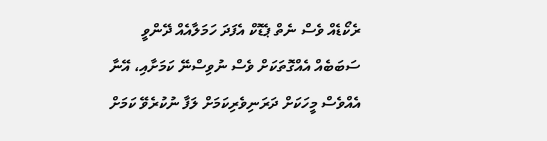ރެކޯޑެއް ވެސް ނެތް ޕެޑޮކް އެފަދަ ހަމަލާއެއް ދޭންވީ ސަބަބެއް އެއްގޮތަކަށް ވެސް ނުވިސްނޭ ކަމަށާއި، އޭނާ އެއްވެސް މީހަކަށް ދަރަނިވެރިކަމަށް ލަފާ ނުކުރެވޭ ކަމަށް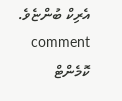އެރިކް ބުންޏެވެ.
comment ކޮމެންޓް